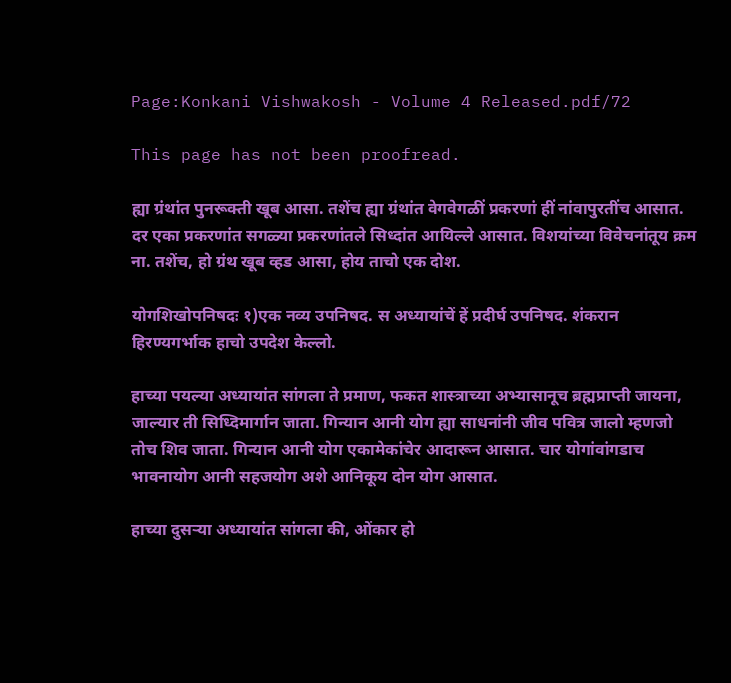Page:Konkani Vishwakosh - Volume 4 Released.pdf/72

This page has not been proofread.

ह्या ग्रंथांत पुनरूक्ती खूब आसा. तशेंच ह्या ग्रंथांत वेगवेगळीं प्रकरणां हीं नांवापुरतींच आसात. दर एका प्रकरणांत सगळ्या प्रकरणांतले सिध्दांत आयिल्ले आसात. विशयांच्या विवेचनांतूय क्रम ना. तशेंच, हो ग्रंथ खूब व्हड आसा, होय ताचो एक दोश.

योगशिखोपनिषदः १)एक नव्य उपनिषद. स अध्यायांचें हें प्रदीर्घ उपनिषद. शंकरान हिरण्यगर्भाक हाचो उपदेश केल्लो.

हाच्या पयल्या अध्यायांत सांगला ते प्रमाण, फकत शास्त्राच्या अभ्यासानूच ब्रह्मप्राप्ती जायना, जाल्यार ती सिध्दिमार्गान जाता. गिन्यान आनी योग ह्या साधनांनी जीव पवित्र जालो म्हणजो तोच शिव जाता. गिन्यान आनी योग एकामेकांचेर आदारून आसात. चार योगांवांगडाच भावनायोग आनी सहजयोग अशे आनिकूय दोन योग आसात.

हाच्या दुसऱ्या अध्यायांत सांगला की, ओंकार हो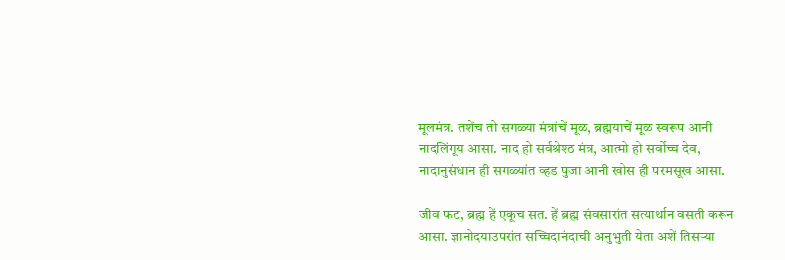मूलमंत्र. तशेंच तो सगळ्या मंत्रांचें मूळ, ब्रह्मयाचें मूळ स्वरूप आनी नादलिंगूय आसा. नाद हो सर्वश्रेश्ठ मंत्र, आत्मो हो सर्वोच्च देव, नादानुसंधान ही सगळ्यांत व्हड पुजा आनी खोस ही परमसूख आसा.

जीव फट, ब्रह्म हें एकूच सत. हें ब्रह्म संवसारांत सत्यार्थान वसती करून आसा. ज्ञानोदयाउपरांत सच्चिदानंदाची अनुभुती येता अशें तिसऱ्या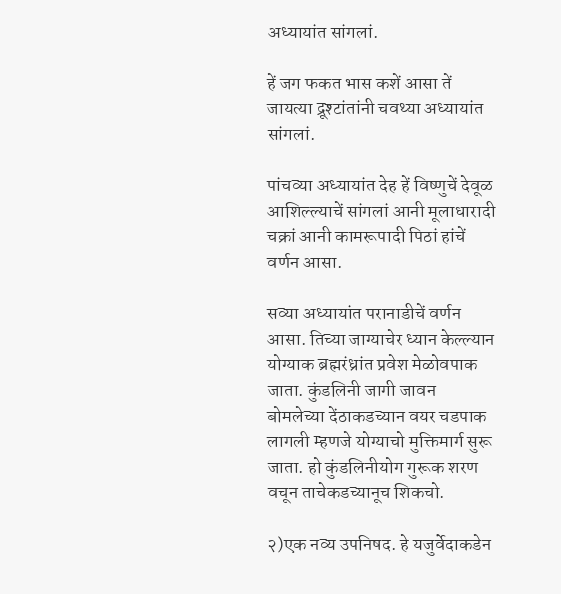अध्यायांत सांगलां.

हें जग फकत भास कशें आसा तें जायत्या द्रूश्टांतांनी चवथ्या अध्यायांत सांगलां.

पांचव्या अध्यायांत देह हें विष्णुचें देवूळ आशिल्ल्याचें सांगलां आनी मूलाधारादी चक्रां आनी कामरूपादी पिठां हांचें वर्णन आसा.

सव्या अध्यायांत परानाडीचें वर्णन आसा. तिच्या जाग्याचेर ध्यान केल्ल्यान योग्याक ब्रह्मरंध्रांत प्रवेश मेळोवपाक जाता. कुंडलिनी जागी जावन बोमलेच्या देंठाकडच्यान वयर चडपाक लागली म्हणजे योग्याचो मुक्तिमार्ग सुरू जाता. हो कुंडलिनीयोग गुरूक शरण वचून ताचेकडच्यानूच शिकचो.

२)एक नव्य उपनिषद. हे यजुर्वेदाकडेन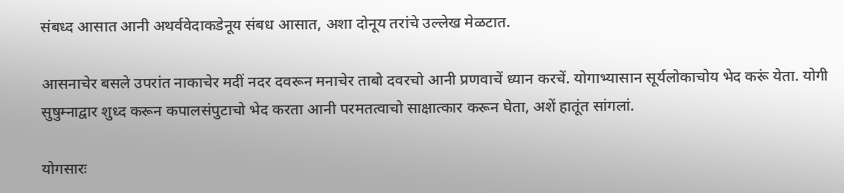संबध्द आसात आनी अथर्ववेदाकडेनूय संबध आसात, अशा दोनूय तरांचे उल्लेख मेळटात.

आसनाचेर बसले उपरांत नाकाचेर मदीं नदर दवरून मनाचेर ताबो दवरचो आनी प्रणवाचें ध्यान करचें. योगाभ्यासान सूर्यलोकाचोय भेद करूं येता. योगी सुषुम्नाद्वार शुध्द करून कपालसंपुटाचो भेद करता आनी परमतत्वाचो साक्षात्कार करून घेता, अशें हातूंत सांगलां.

योगसारः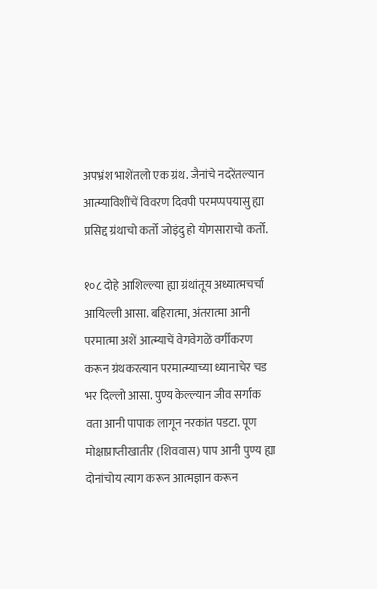अपभ्रंश भाशेंतलो एक ग्रंथ. जैनांचे नदरेंतल्यान आत्म्याविशींचें विवरण दिवपी परमप्पपयासु ह्या प्रसिद्द ग्रंथाचो कर्तो जोइंदु हो योगसाराचो कर्तो.

१०८ दोहे आशिल्ल्या ह्या ग्रंथांतूय अध्यात्मचर्चा आयिल्ली आसा. बहिरात्मा, अंतरात्मा आनी परमात्मा अशें आत्म्याचें वेगवेगळें वर्गीकरण करून ग्रंथकरत्यान परमात्म्याच्या ध्यानाचेर चड भर दिल्लो आसा. पुण्य केल्ल्यान जीव सर्गाक वता आनी पापाक लागून नरकांत पडटा. पूण मोक्षाप्राप्तीखातीर (शिववास) पाप आनी पुण्य ह्या दोनांचोय त्याग करून आत्मज्ञान करून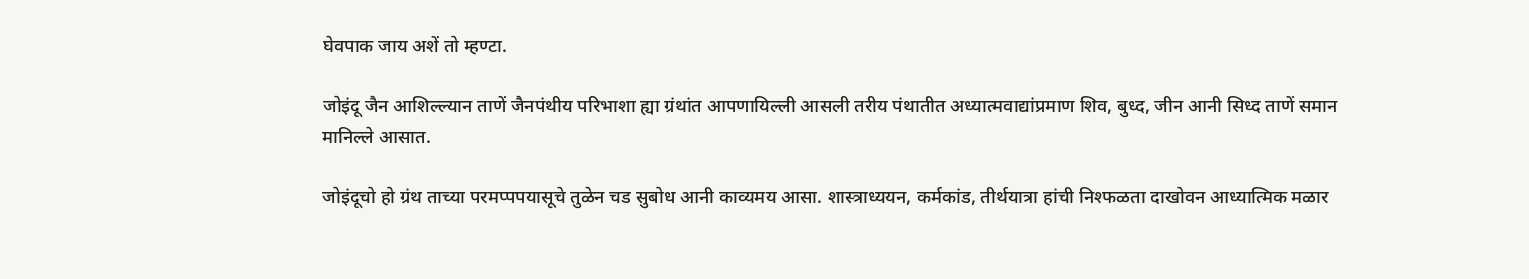घेवपाक जाय अशें तो म्हण्टा.

जोइंदू जैन आशिल्ल्यान ताणें जैनपंथीय परिभाशा ह्या ग्रंथांत आपणायिल्ली आसली तरीय पंथातीत अध्यात्मवाद्यांप्रमाण शिव, बुध्द, जीन आनी सिध्द ताणें समान मानिल्ले आसात.

जोइंदूचो हो ग्रंथ ताच्या परमप्पपयासूचे तुळेन चड सुबोध आनी काव्यमय आसा. शास्त्राध्ययन, कर्मकांड, तीर्थयात्रा हांची निश्फळता दाखोवन आध्यात्मिक मळार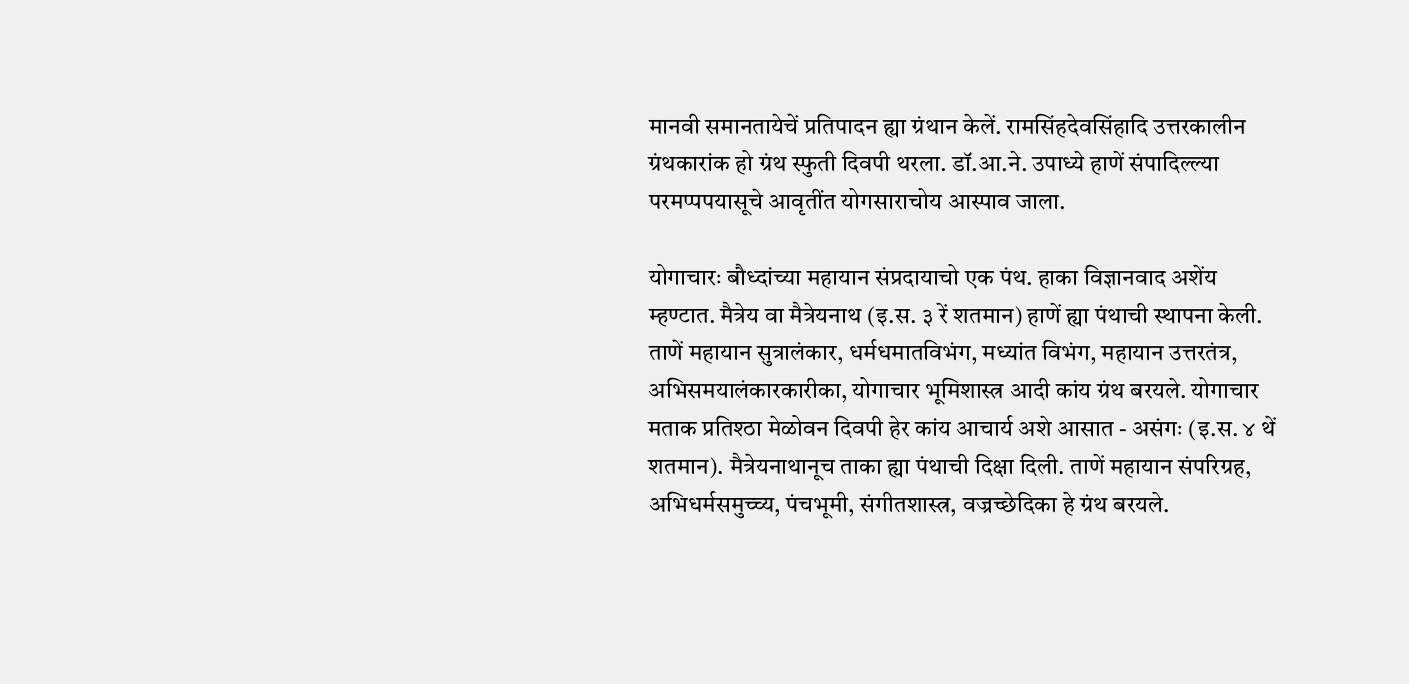मानवी समानतायेचें प्रतिपादन ह्या ग्रंथान केलें. रामसिंहदेवसिंहादि उत्तरकालीन ग्रंथकारांक हो ग्रंथ स्फुती दिवपी थरला. डॉ.आ.ने. उपाध्ये हाणें संपादिल्ल्या परमप्पपयासूचे आवृतींत योगसाराचोय आस्पाव जाला.

योगाचारः बौध्दांच्या महायान संप्रदायाचो एक पंथ. हाका विज्ञानवाद अशेंय म्हण्टात. मैत्रेय वा मैत्रेयनाथ (इ.स. ३ रें शतमान) हाणें ह्या पंथाची स्थापना केली. ताणें महायान सुत्रालंकार, धर्मधमातविभंग, मध्यांत विभंग, महायान उत्तरतंत्र, अभिसमयालंकारकारीका, योगाचार भूमिशास्त्र आदी कांय ग्रंथ बरयले. योगाचार मताक प्रतिश्ठा मेळोवन दिवपी हेर कांय आचार्य अशे आसात - असंगः (इ.स. ४ थें शतमान). मैत्रेयनाथानूच ताका ह्या पंथाची दिक्षा दिली. ताणें महायान संपरिग्रह, अभिधर्मसमुच्च्य, पंचभूमी, संगीतशास्त्र, वज्रच्छेदिका हे ग्रंथ बरयले.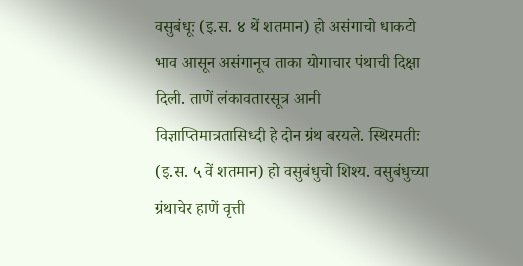वसुबंधूः (इ.स. ४ थें शतमान) हो असंगाचो धाकटो भाव आसून असंगानूच ताका योगाचार पंथाची दिक्षा दिली. ताणें लंकावतारसूत्र आनी विज्ञाप्तिमात्रतासिध्दी हे दोन ग्रंथ बरयले. स्थिरमतीः (इ.स. ५ वें शतमान) हो वसुबंधुचो शिश्य. वसुबंधुच्या ग्रंथाचेर हाणें वृत्ती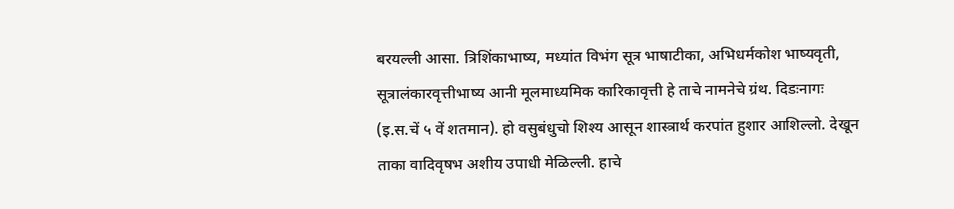बरयल्ली आसा. त्रिशिंकाभाष्य, मध्यांत विभंग सूत्र भाषाटीका, अभिधर्मकोश भाष्यवृती, सूत्रालंकारवृत्तीभाष्य आनी मूलमाध्यमिक कारिकावृत्ती हे ताचे नामनेचे ग्रंथ. दिडःनागः (इ.स.चें ५ वें शतमान). हो वसुबंधुचो शिश्य आसून शास्त्रार्थ करपांत हुशार आशिल्लो. देखून ताका वादिवृषभ अशीय उपाधी मेळिल्ली. हाचे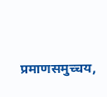प्रमाणसमुच्चय,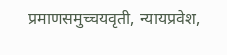प्रमाणसमुच्चयवृती, न्यायप्रवेश,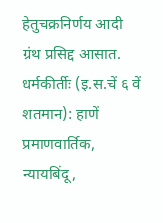हेतुचक्रनिर्णय आदी ग्रंथ प्रसिद्द आसात. धर्मकीर्तीः (इ.स.चें ६ वें शतमान): हाणें प्रमाणवार्तिक, न्यायबिंदू,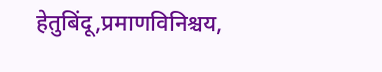हेतुबिंदू,प्रमाणविनिश्चय,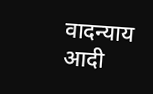वादन्याय आदी